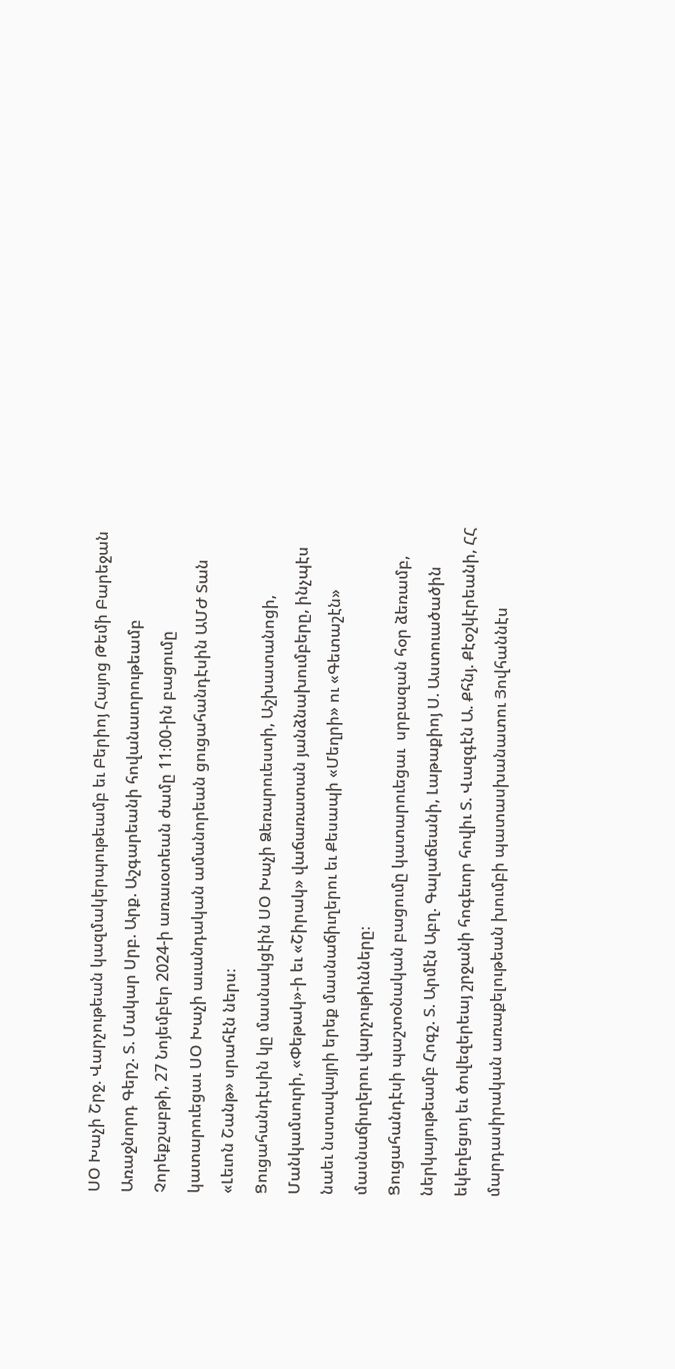ՍՕ Խաչի Շրջ. Վարչութեան կազմակերպութեամբ եւ Բերիոյ Հայոց Թեմի Բարեջան Առաջնորդ Գերշ. Տ. Մակար Սրբ. Արք. Աշգարեանի հովանաւորութեամբ Չորեքշաբթի, 27 Նոյեմբեր 2024-ի առաւօտեան ժամը 11։00-ին բացումը կատարուեցաւ ՍՕ Խաչի աւանդական ամանորեան ցուցահանդէսին ԱՄԺ Տան «Լեւոն Շանթ» սրահէն ներս։
Ցուցահանդէսին կը մասնակցէին ՍՕ Խաչի Ձեռարուեստի, Աշխատանոցի, Մանկամսուրի, «Փեթակ»-ի եւ «Շիրակ» վաճառատան յանձնախումբերը, ինչպէս նաեւ նստավայրի երեք մասնաճիւղերու եւ Քեսապի «Մեղրի» ու «Գետաշէն» մասնաճիւղերու վարչութիւնները։
Ցուցահանդէսի պաշտօնական բացումը կատարուեցաւ  սրբազան հօր ձեռամբ, ներկայութեամբ Հոգշ. Տ. Արմէն Աբղ. Գալաճեանի, Լաթաքիոյ Ս. Աստուածածին եկեղեցւոյ եւ ծովեզերեայ շրջանի հոգեւոր հովիւ Տ. Վազգէն Ա. Քհնյ. Քէօշկէրեանի, ՀՀ մարդասիրական առաքելութեան խումբի պատասխանատու Յովհաննէս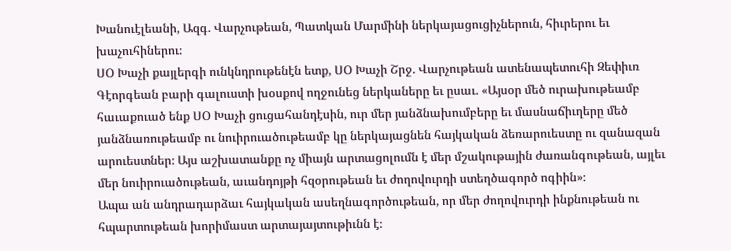Խանուէլեանի, Ազգ. Վարչութեան, Պատկան Մարմինի ներկայացուցիչներուն, հիւրերու եւ խաչուհիներու։
ՍՕ Խաչի քայլերգի ունկնդրութենէն ետք, ՍՕ Խաչի Շրջ. Վարչութեան ատենապետուհի Զեփիւռ Գէորգեան բարի գալուստի խօսքով ողջունեց ներկաները եւ ըսաւ. «Այսօր մեծ ուրախութեամբ հաւաքուած ենք ՍՕ Խաչի ցուցահանդէսին, ուր մեր յանձնախումբերը եւ մասնաճիւղերը մեծ յանձնառութեամբ ու նուիրուածութեամբ կը ներկայացնեն հայկական ձեռարուեստը ու զանազան արուեստներ։ Այս աշխատանքը ոչ միայն արտացոլումն է մեր մշակութային ժառանգութեան, այլեւ մեր նուիրուածութեան, աւանդոյթի հզօրութեան եւ ժողովուրդի ստեղծագործ ոգիին»։
Ապա ան անդրադարձաւ հայկական ասեղնագործութեան, որ մեր ժողովուրդի ինքնութեան ու հպարտութեան խորիմաստ արտայայտութիւնն է։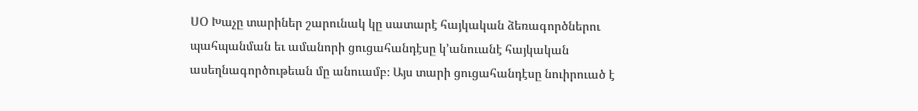ՍՕ Խաչը տարիներ շարունակ կը սատարէ հայկական ձեռագործներու պահպանման եւ ամանորի ցուցահանդէսը կ’անուանէ հայկական ասեղնագործութեան մը անուամբ։ Այս տարի ցուցահանդէսը նուիրուած է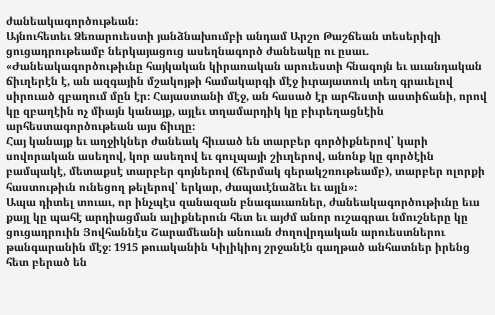ժանեակագործութեան։
Այնուհետեւ Ձեռարուեստի յանձնախումբի անդամ Արշո Թաշճեան տեսերիզի ցուցադրութեամբ ներկայացուց ասեղնագործ ժանեակը ու ըսաւ. «Ժանեակագործութիւնը հայկական կիրառական արուեստի հնագոյն եւ աւանդական ճիւղերէն է, ան ազգային մշակոյթի համակարգի մէջ իւրայատուկ տեղ գրաւելով սիրուած զբաղում մըն էր։ Հայաստանի մէջ, ան հասած էր արհեստի աստիճանի, որով կը զբաղէին ոչ միայն կանայք, այլեւ տղամարդիկ կը բիւրեղացնէին արհեստագործութեան այս ճիւղը։
Հայ կանայք եւ աղջիկներ ժանեակ հիւսած են տարբեր գործիքներով՝ կարի սովորական ասեղով, կոր ասեղով եւ գուլպայի շիւղերով, անոնք կը գործէին բամպակէ, մետաքսէ տարբեր գոյներով (ճերմակ գերակշռութեամբ), տարբեր ոլորքի հաստութիւն ունեցող թելերով՝ երկար, ժապաւէնաձեւ եւ այլն»։
Ապա դիտել տուաւ, որ ինչպէս զանազան բնագաւառներ, ժանեակագործութիւնը եւս քայլ կը պահէ արդիացման ալիքներուն հետ եւ այժմ անոր ուշագրաւ նմուշները կը ցուցադրուին Յովհաննէս Շարամեանի անուան ժողովրդական արուեստներու թանգարանին մէջ։ 1915 թուականին Կիլիկիոյ շրջանէն գաղթած անհատներ իրենց հետ բերած են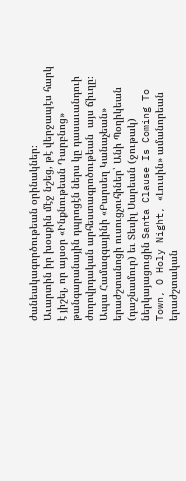ժանեակագործութեան օրինակներ։
Աւարտին իր խօսքին մէջ նշեց, թէ վերջապէս հարկ է յիշել, որ այսօր «Ինքնութեան Դարբնոց» թանգարանային դպրոցէն ներս կը դասաւանդուի ժողովրդական արհեստագրոծութեան  այս ճիւղը։
Ապա Համազգայինի «Բարսեղ Կանաչեան» երաժշտանոցի ուսուցչուհիներ՝ Անի Պօղիկեան (դաշնամուր) եւ Տեսիլ Սարեան (ջութակ) ներկայացուցին Santa Clause Is Coming To Town, O Holy Night, «Լուսին» ամանորեան երաժշտական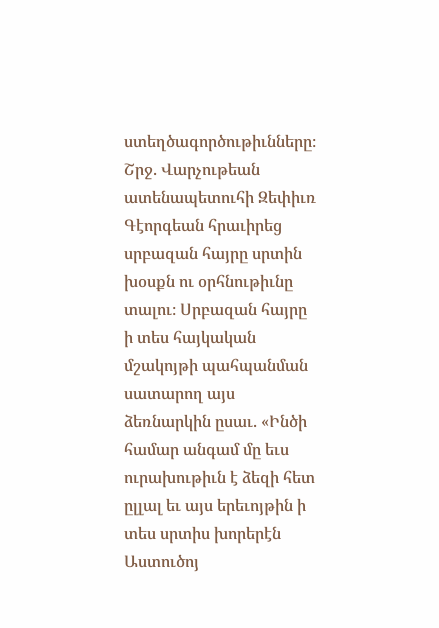ստեղծագործութիւնները։
Շրջ. Վարչութեան ատենապետուհի Զեփիւռ Գէորգեան հրաւիրեց սրբազան հայրը սրտին խօսքն ու օրհնութիւնը տալու։ Սրբազան հայրը ի տես հայկական մշակոյթի պահպանման սատարող այս ձեռնարկին ըսաւ. «Ինծի համար անգամ մը եւս ուրախութիւն է ձեզի հետ ըլլալ եւ այս երեւոյթին ի տես սրտիս խորերէն Աստուծոյ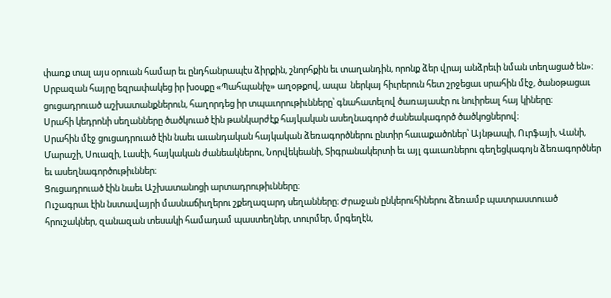փառք տալ այս օրուան համար եւ ընդհանրապէս ձիրքին, շնորհքին եւ տաղանդին, որոնք ձեր վրայ անձրեւի նման տեղացած են»։
Սրբազան հայրը եզրափակեց իր խօսքը «Պահպանիչ» աղօթքով, ապա  ներկայ հիւրերուն հետ շրջեցաւ սրահին մէջ, ծանօթացաւ ցուցադրուած աշխատանքներուն, հաղորդեց իր տպաւորութիւնները՝ գնահատելով ծառայասէր ու նուիրեալ հայ կիները։
Սրահի կեդրոնի սեղանները ծածկուած էին թանկարժէք հայկական ասեղնագործ ժանեակագործ ծածկոցներով։
Սրահին մէջ ցուցադրուած էին նաեւ աւանդական հայկական ձեռագործներու ընտիր հաւաքածոներ՝ Այնթապի, Ուրֆայի, Վանի, Մարաշի, Սուազի, Լասէի, հայկական ժանեակներու, Նորվեկեանի, Տիգրանակերտի եւ այլ գաւառներու գեղեցկագոյն ձեռագործներ եւ ասեղնագործութիւններ։
Ցուցադրուած էին նաեւ Աշխատանոցի արտադրութիւնները։
Ուշագրաւ էին նստավայրի մասնաճիւղերու շքեղազարդ սեղանները։ Ժրաջան ընկերուհիներու ձեռամբ պատրաստուած հրուշակներ, զանազան տեսակի համադամ պաստեղներ, տուրմեր, մրգեղէն,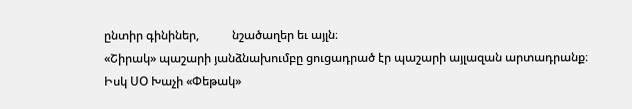ընտիր գինիներ,           նշածաղեր եւ այլն։
«Շիրակ» պաշարի յանձնախումբը ցուցադրած էր պաշարի այլազան արտադրանք։
Իսկ ՍՕ Խաչի «Փեթակ»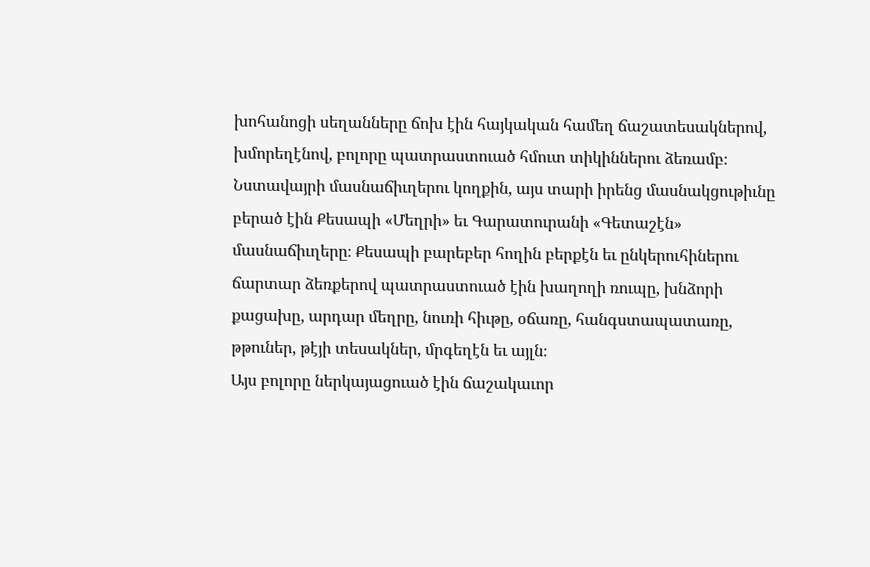խոհանոցի սեղանները ճոխ էին հայկական համեղ ճաշատեսակներով, խմորեղէնով, բոլորը պատրաստուած հմուտ տիկիններու ձեռամբ։
Նստավայրի մասնաճիւղերու կողքին, այս տարի իրենց մասնակցութիւնը բերած էին Քեսապի «Մեղրի» եւ Գարատուրանի «Գետաշէն» մասնաճիւղերը։ Քեսապի բարեբեր հողին բերքէն եւ ընկերուհիներու ճարտար ձեռքերով պատրաստուած էին խաղողի ռուպը, խնձորի քացախը, արդար մեղրը, նուռի հիւթը, օճառը, հանգստապատառը, թթուներ, թէյի տեսակներ, մրգեղէն եւ այլն։
Այս բոլորը ներկայացուած էին ճաշակաւոր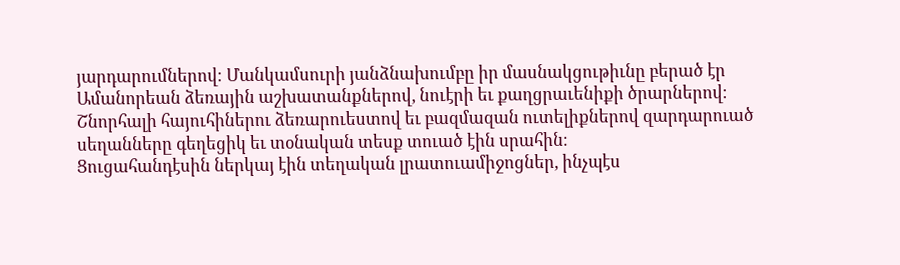յարդարումներով։ Մանկամսուրի յանձնախումբը իր մասնակցութիւնը բերած էր Ամանորեան ձեռային աշխատանքներով, նուէրի եւ քաղցրաւենիքի ծրարներով։
Շնորհալի հայուհիներու ձեռարուեստով եւ բազմազան ուտելիքներով զարդարուած սեղանները գեղեցիկ եւ տօնական տեսք տուած էին սրահին։
Ցուցահանդէսին ներկայ էին տեղական լրատուամիջոցներ, ինչպէս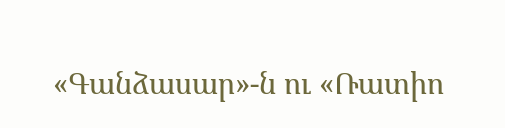«Գանձասար»-ն ու «Ռատիո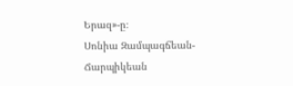Երազ»-ը։
Սոնիա Զամպագճեան-Ճարպիկեան